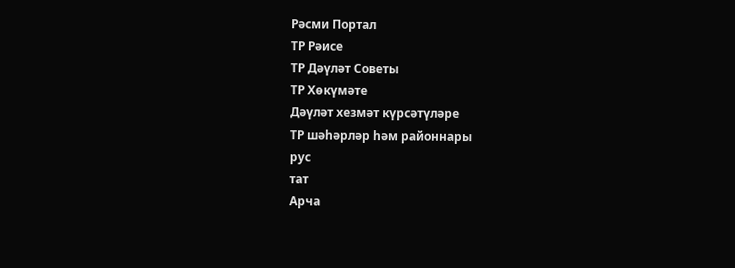Рәсми Портал
ТР Рәисе
ТР Дәүләт Советы
ТР Хөкүмәте
Дәүләт хезмәт күрсәтүләре
ТР шәһәрләр һәм районнары
рус
тат
Арча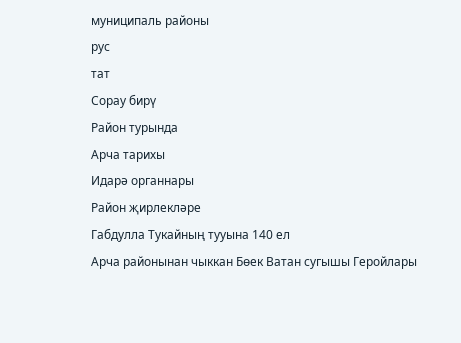муниципаль районы
рус
тат
Сорау бирү
Район турында
Арча тарихы
Идарә органнары
Район җирлекләре
Габдулла Тукайның тууына 140 ел
Арча районынан чыккан Бөек Ватан сугышы Геройлары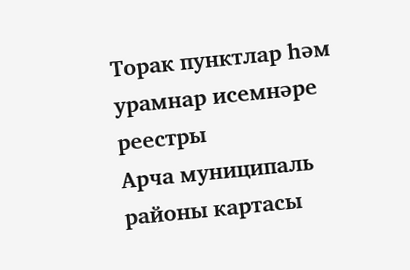Торак пунктлар һәм урамнар исемнәре реестры
Арча муниципаль районы картасы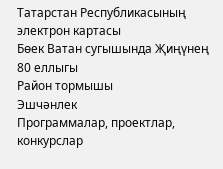Татарстан Республикасының электрон картасы
Бөек Ватан сугышында Җиңүнең 80 еллыгы
Район тормышы
Эшчәнлек
Программалар, проектлар, конкурслар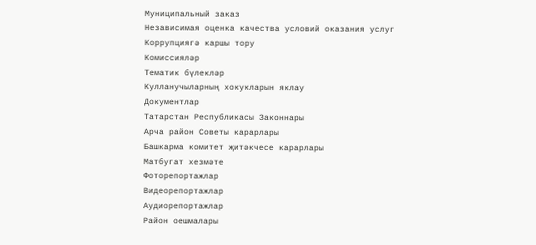Муниципальный заказ
Независимая оценка качества условий оказания услуг
Коррупциягә каршы тору
Комиссияләр
Тематик бүлекләр
Кулланучыларның хокукларын яклау
Документлар
Татарстан Республикасы Законнары
Арча район Советы карарлары
Башкарма комитет җитәкчесе карарлары
Матбугат хезмәте
Фоторепортажлар
Видеорепортажлар
Аудиорепортажлар
Район оешмалары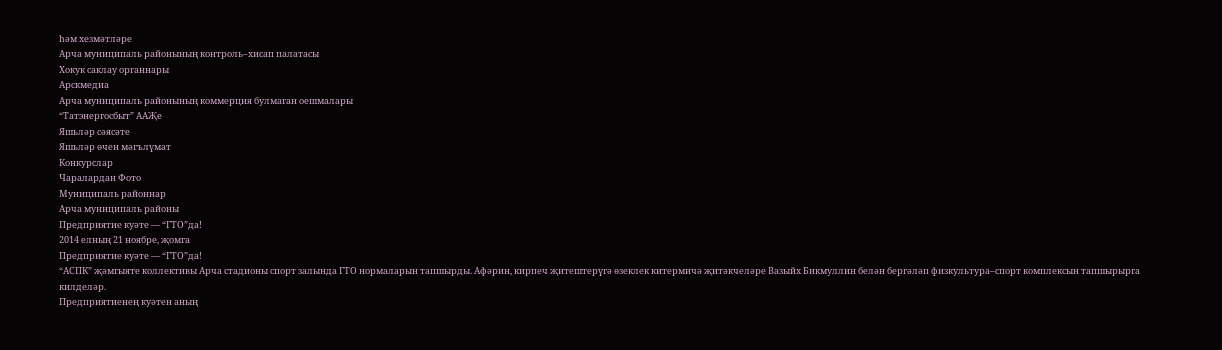һәм хезмәтләре
Арча муниципаль районының контроль–хисап палатасы
Хокук саклау органнары
Арскмедиа
Арча муниципаль районының коммерция булмаган оешмалары
“Татэнергосбыт” ААҖе
Яшьләр сәясәте
Яшьләр өчен мәгълүмат
Конкурслар
Чаралардан Фото
Муниципаль районнар
Арча муниципаль районы
Предприятие куәте — “ГТО”да!
2014 елның 21 ноябре, җомга
Предприятие куәте — “ГТО”да!
“АСПК” җәмгыяте коллективы Арча стадионы спорт залында ГТО нормаларын тапшырды. Афәрин, кирпеч җитештерүгә өзеклек китермичә җитәкчеләре Вазыйх Бикмуллин белән бергәләп физкультура–спорт комплексын тапшырырга килделәр.
Предприятиенең куәтен аның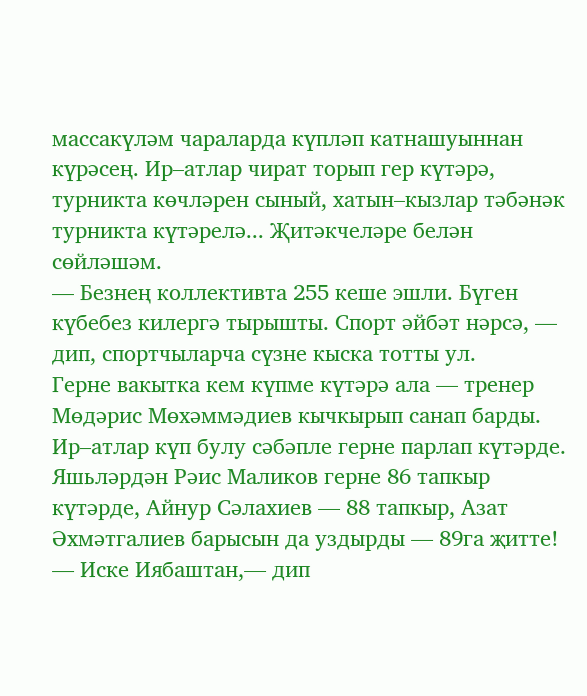массакүләм чараларда күпләп катнашуыннан күрәсең. Ир–атлар чират торып гер күтәрә, турникта көчләрен сыный, хатын–кызлар тәбәнәк турникта күтәрелә... Җитәкчеләре белән сөйләшәм.
— Безнең коллективта 255 кеше эшли. Бүген күбебез килергә тырышты. Спорт әйбәт нәрсә, — дип, спортчыларча сүзне кыска тотты ул.
Герне вакытка кем күпме күтәрә ала — тренер Мөдәрис Мөхәммәдиев кычкырып санап барды. Ир–атлар күп булу сәбәпле герне парлап күтәрде. Яшьләрдән Рәис Маликов герне 86 тапкыр күтәрде, Айнур Сәлахиев — 88 тапкыр, Азат Әхмәтгалиев барысын да уздырды — 89га җитте!
— Иске Иябаштан,— дип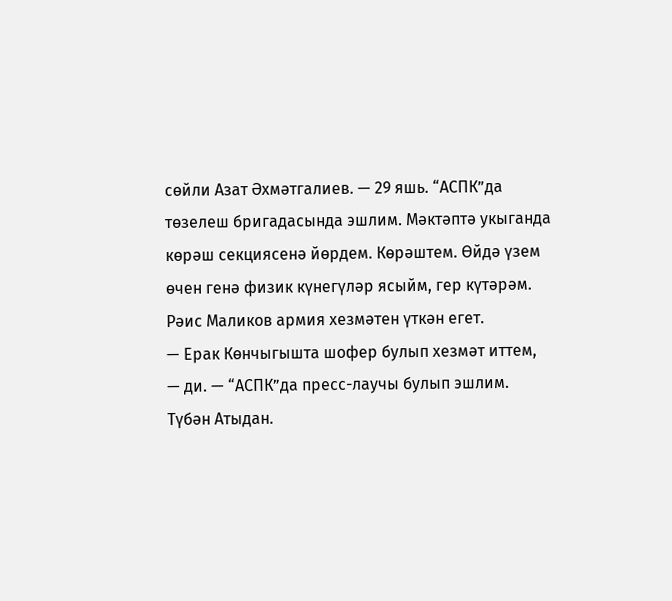сөйли Азат Әхмәтгалиев. — 29 яшь. “АСПК”да төзелеш бригадасында эшлим. Мәктәптә укыганда көрәш секциясенә йөрдем. Көрәштем. Өйдә үзем өчен генә физик күнегүләр ясыйм, гер күтәрәм.
Рәис Маликов армия хезмәтен үткән егет.
— Ерак Көнчыгышта шофер булып хезмәт иттем, — ди. — “АСПК”да пресс-лаучы булып эшлим. Түбән Атыдан.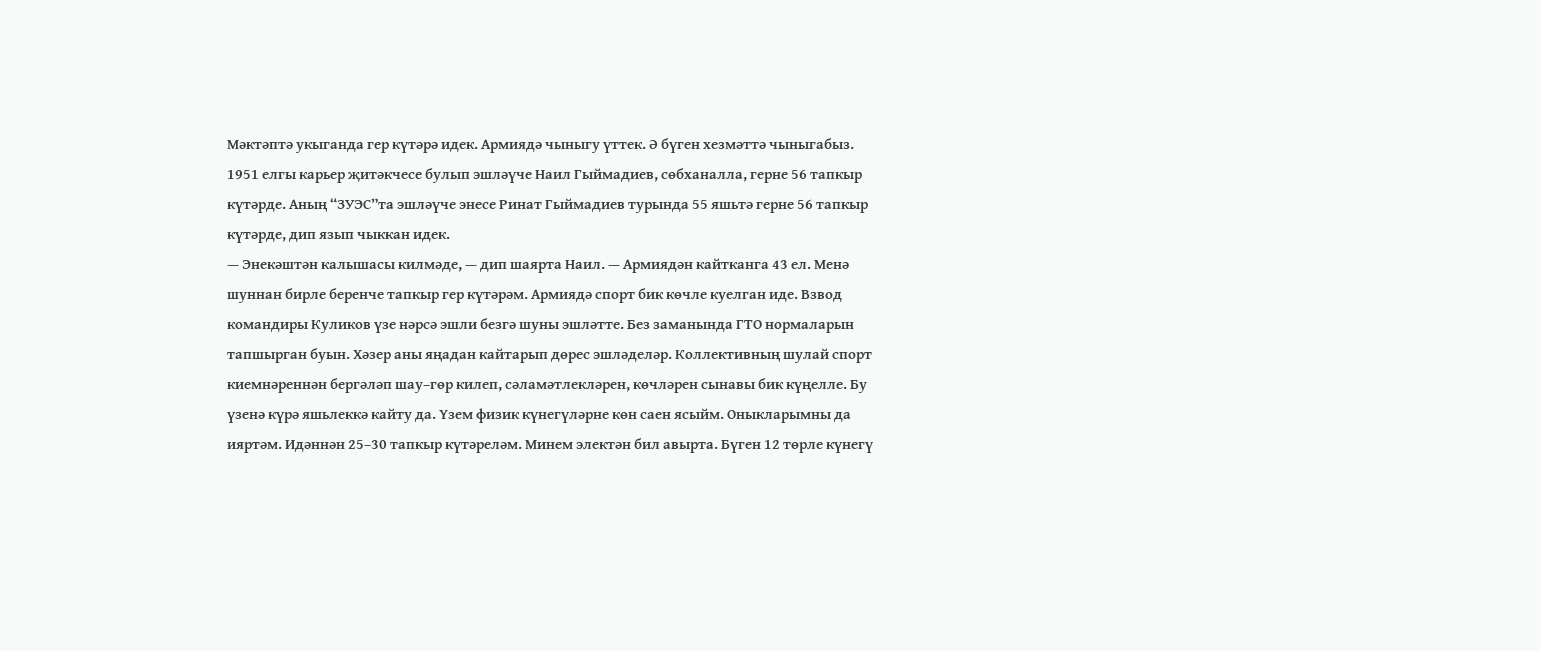Мәктәптә укыганда гер күтәрә идек. Армиядә чыныгу үттек. Ә бүген хезмәттә чыныгабыз.
1951 елгы карьер җитәкчесе булып эшләүче Наил Гыймадиев, сөбханалла, герне 56 тапкыр күтәрде. Аның “ЗУЭС”та эшләүче энесе Ринат Гыймадиев турында 55 яшьтә герне 56 тапкыр күтәрде, дип язып чыккан идек.
— Энекәштән калышасы килмәде, — дип шаярта Наил. — Армиядән кайтканга 43 ел. Менә шуннан бирле беренче тапкыр гер күтәрәм. Армиядә спорт бик көчле куелган иде. Взвод командиры Куликов үзе нәрсә эшли безгә шуны эшләтте. Без заманында ГТО нормаларын тапшырган буын. Хәзер аны яңадан кайтарып дөрес эшләделәр. Коллективның шулай спорт киемнәреннән бергәләп шау–гөр килеп, сәламәтлекләрен, көчләрен сынавы бик күңелле. Бу үзенә күрә яшьлеккә кайту да. Үзем физик күнегүләрне көн саен ясыйм. Оныкларымны да ияртәм. Идәннән 25–30 тапкыр күтәреләм. Минем электән бил авырта. Бүген 12 төрле күнегү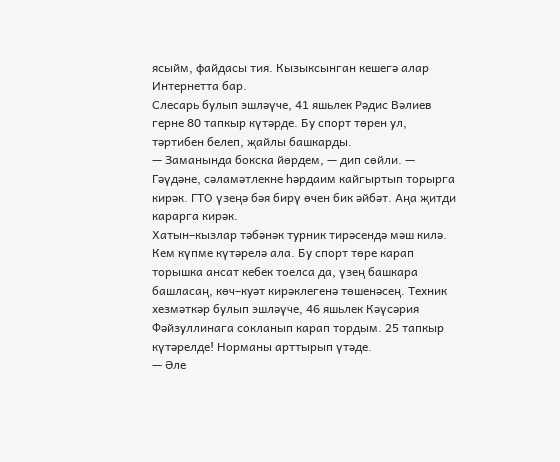ясыйм, файдасы тия. Кызыксынган кешегә алар Интернетта бар.
Слесарь булып эшләүче, 41 яшьлек Рәдис Вәлиев герне 80 тапкыр күтәрде. Бу спорт төрен ул, тәртибен белеп, җайлы башкарды.
— Заманында бокска йөрдем, — дип сөйли. — Гәүдәне, сәламәтлекне һәрдаим кайгыртып торырга кирәк. ГТО үзеңә бәя бирү өчен бик әйбәт. Аңа җитди карарга кирәк.
Хатын–кызлар тәбәнәк турник тирәсендә мәш килә. Кем күпме күтәрелә ала. Бу спорт төре карап торышка ансат кебек тоелса да, үзең башкара башласаң, көч–куәт кирәклегенә төшенәсең. Техник хезмәткәр булып эшләүче, 46 яшьлек Кәүсәрия Фәйзуллинага сокланып карап тордым. 25 тапкыр күтәрелде! Норманы арттырып үтәде.
— Әле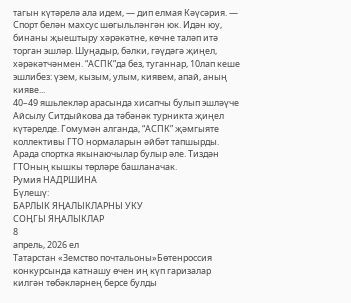тагын күтәрелә ала идем, — дип елмая Кәүсәрия. — Спорт белән махсус шөгыльләнгән юк. Идән юу, бинаны җыештыру хәрәкәтне, көчне таләп итә торган эшләр. Шуңадыр, бәлки, гәүдәгә җиңел, хәрәкәтчәнмен. “АСПК”да без, туганнар, 10лап кеше эшлибез: үзем, кызым, улым, киявем, апай, аның кияве...
40–49 яшьлекләр арасында хисапчы булып эшләүче Айсылу Ситдыйкова да тәбәнәк турникта җиңел күтәрелде. Гомумән алганда, “АСПК” җәмгыяте коллективы ГТО нормаларын әйбәт тапшырды. Арада спортка якынаючылар булыр әле. Тиздән ГТОның кышкы төрләре башланачак.
Румия НАДРШИНА
Бүлешү:
БАРЛЫК ЯҢАЛЫКЛАРНЫ УКУ
СОҢГЫ ЯҢАЛЫКЛАР
8
апрель, 2026 ел
Татарстан «Земство почтальоны»Бөтенроссия конкурсында катнашу өчен иң күп гаризалар килгән төбәкләрнең берсе булды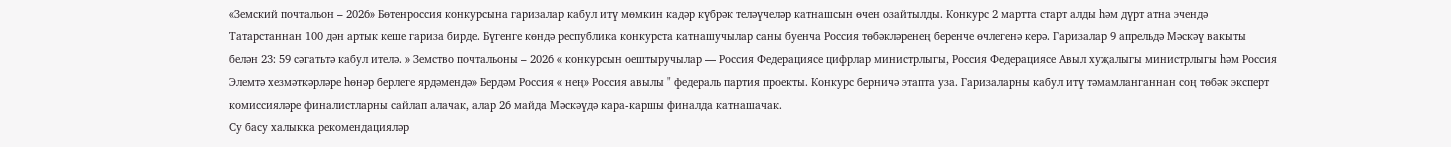«Земский почтальон – 2026» Бөтенроссия конкурсына гаризалар кабул итү мөмкин кадәр күбрәк теләүчеләр катнашсын өчен озайтылды. Конкурс 2 мартта старт алды һәм дүрт атна эчендә Татарстаннан 100 дән артык кеше гариза бирде. Бүгенге көндә республика конкурста катнашучылар саны буенча Россия төбәкләренең беренче өчлегенә керә. Гаризалар 9 апрельдә Мәскәү вакыты белән 23: 59 сәгатьтә кабул ителә. » Земство почтальоны – 2026 « конкурсын оештыручылар — Россия Федерациясе цифрлар министрлыгы, Россия Федерациясе Авыл хуҗалыгы министрлыгы һәм Россия Элемтә хезмәткәрләре һөнәр берлеге ярдәмендә» Бердәм Россия « нең» Россия авылы " федераль партия проекты. Конкурс берничә этапта уза. Гаризаларны кабул итү тәмамланганнан соң төбәк эксперт комиссияләре финалистларны сайлап алачак, алар 26 майда Мәскәүдә кара-каршы финалда катнашачак.
Су басу халыкка рекомендацияләр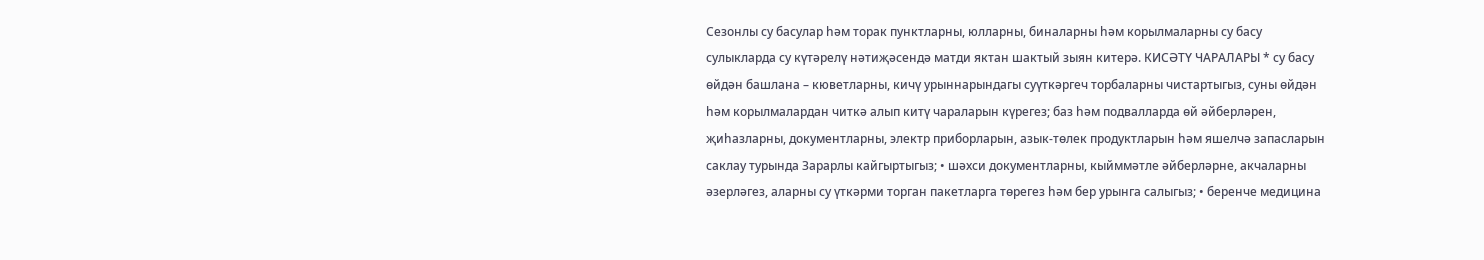Сезонлы су басулар һәм торак пунктларны, юлларны, биналарны һәм корылмаларны су басу сулыкларда су күтәрелү нәтиҗәсендә матди яктан шактый зыян китерә. КИСӘТҮ ЧАРАЛАРЫ * су басу өйдән башлана – кюветларны, кичү урыннарындагы суүткәргеч торбаларны чистартыгыз, суны өйдән һәм корылмалардан читкә алып китү чараларын күрегез; баз һәм подвалларда өй әйберләрен, җиһазларны, документларны, электр приборларын, азык-төлек продуктларын һәм яшелчә запасларын саклау турында Зарарлы кайгыртыгыз; • шәхси документларны, кыйммәтле әйберләрне, акчаларны әзерләгез, аларны су үткәрми торган пакетларга төрегез һәм бер урынга салыгыз; • беренче медицина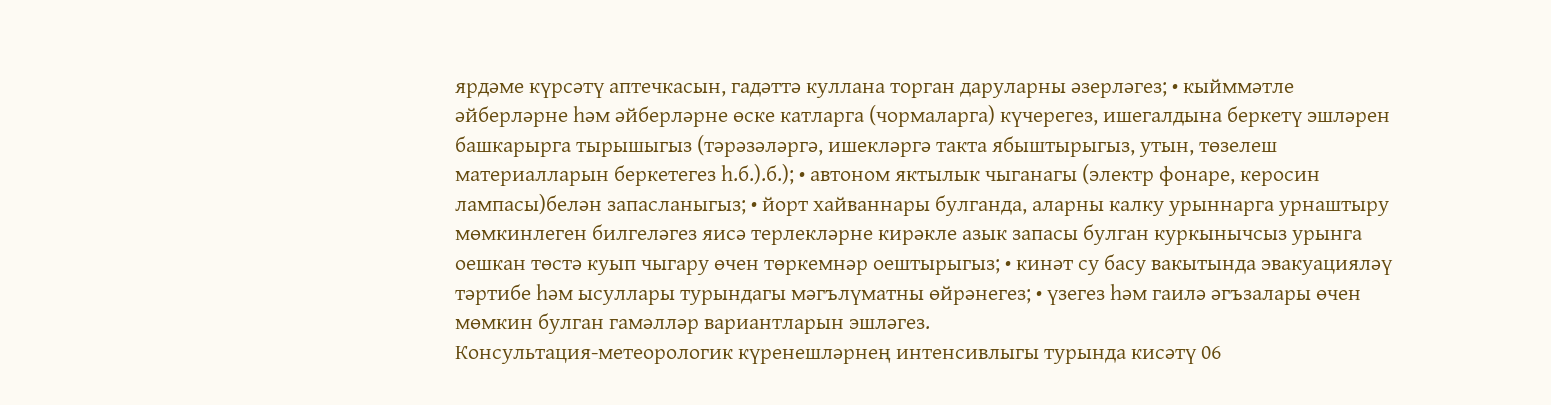ярдәме күрсәтү аптечкасын, гадәттә куллана торган даруларны әзерләгез; • кыйммәтле әйберләрне һәм әйберләрне өске катларга (чормаларга) күчерегез, ишегалдына беркетү эшләрен башкарырга тырышыгыз (тәрәзәләргә, ишекләргә такта ябыштырыгыз, утын, төзелеш материалларын беркетегез һ.б.).б.); • автоном яктылык чыганагы (электр фонаре, керосин лампасы)белән запасланыгыз; • йорт хайваннары булганда, аларны калку урыннарга урнаштыру мөмкинлеген билгеләгез яисә терлекләрне кирәкле азык запасы булган куркынычсыз урынга оешкан төстә куып чыгару өчен төркемнәр оештырыгыз; • кинәт су басу вакытында эвакуацияләү тәртибе һәм ысуллары турындагы мәгълүматны өйрәнегез; • үзегез һәм гаилә әгъзалары өчен мөмкин булган гамәлләр вариантларын эшләгез.
Консультация-метеорологик күренешләрнең интенсивлыгы турында кисәтү 06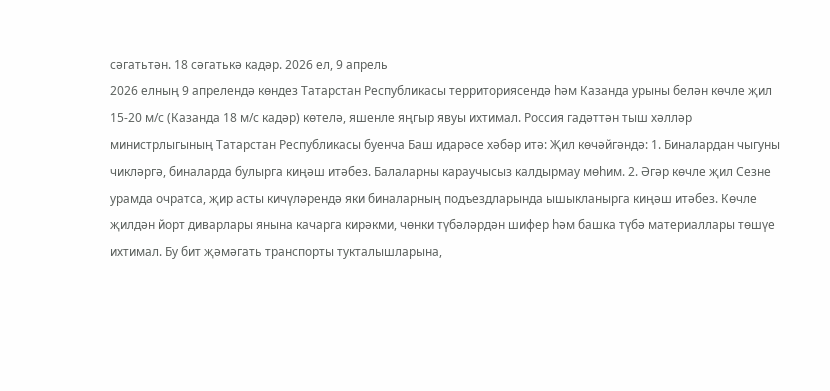сәгатьтән. 18 сәгатькә кадәр. 2026 ел, 9 апрель
2026 елның 9 апрелендә көндез Татарстан Республикасы территориясендә һәм Казанда урыны белән көчле җил 15-20 м/с (Казанда 18 м/с кадәр) көтелә, яшенле яңгыр явуы ихтимал. Россия гадәттән тыш хәлләр министрлыгының Татарстан Республикасы буенча Баш идарәсе хәбәр итә: Җил көчәйгәндә: 1. Биналардан чыгуны чикләргә, биналарда булырга киңәш итәбез. Балаларны караучысыз калдырмау мөһим. 2. Әгәр көчле җил Сезне урамда очратса, җир асты кичүләрендә яки биналарның подъездларында ышыкланырга киңәш итәбез. Көчле җилдән йорт диварлары янына качарга кирәкми, чөнки түбәләрдән шифер һәм башка түбә материаллары төшүе ихтимал. Бу бит җәмәгать транспорты тукталышларына,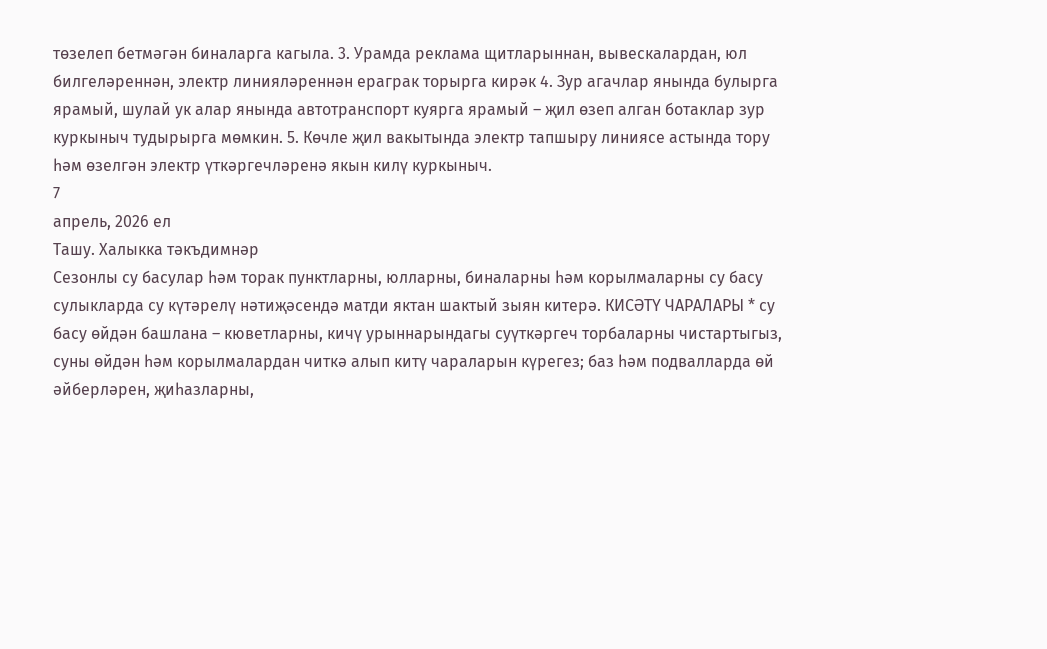төзелеп бетмәгән биналарга кагыла. 3. Урамда реклама щитларыннан, вывескалардан, юл билгеләреннән, электр линияләреннән ераграк торырга кирәк 4. Зур агачлар янында булырга ярамый, шулай ук алар янында автотранспорт куярга ярамый – җил өзеп алган ботаклар зур куркыныч тудырырга мөмкин. 5. Көчле җил вакытында электр тапшыру линиясе астында тору һәм өзелгән электр үткәргечләренә якын килү куркыныч.
7
апрель, 2026 ел
Ташу. Халыкка тәкъдимнәр
Сезонлы су басулар һәм торак пунктларны, юлларны, биналарны һәм корылмаларны су басу сулыкларда су күтәрелү нәтиҗәсендә матди яктан шактый зыян китерә. КИСӘТҮ ЧАРАЛАРЫ * су басу өйдән башлана – кюветларны, кичү урыннарындагы суүткәргеч торбаларны чистартыгыз, суны өйдән һәм корылмалардан читкә алып китү чараларын күрегез; баз һәм подвалларда өй әйберләрен, җиһазларны,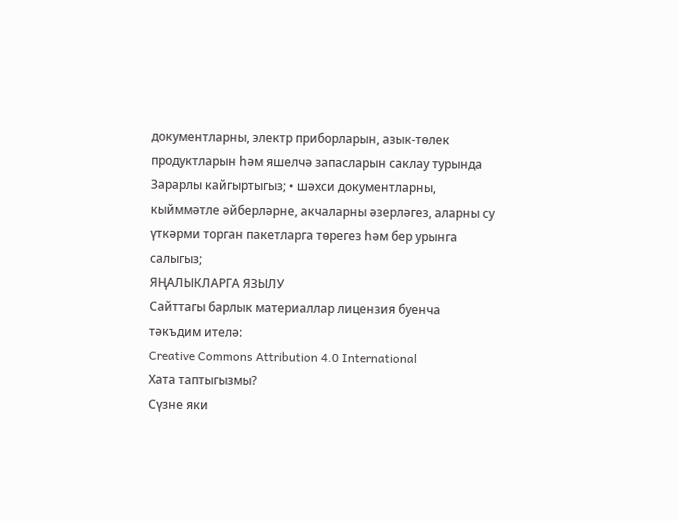документларны, электр приборларын, азык-төлек продуктларын һәм яшелчә запасларын саклау турында Зарарлы кайгыртыгыз; • шәхси документларны, кыйммәтле әйберләрне, акчаларны әзерләгез, аларны су үткәрми торган пакетларга төрегез һәм бер урынга салыгыз;
ЯҢАЛЫКЛАРГА ЯЗЫЛУ
Сайттагы барлык материаллар лицензия буенча тәкъдим ителә:
Creative Commons Attribution 4.0 International
Хата таптыгызмы?
Сүзне яки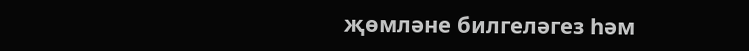җөмләне билгеләгез һәм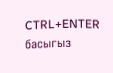CTRL+ENTER басыгыз